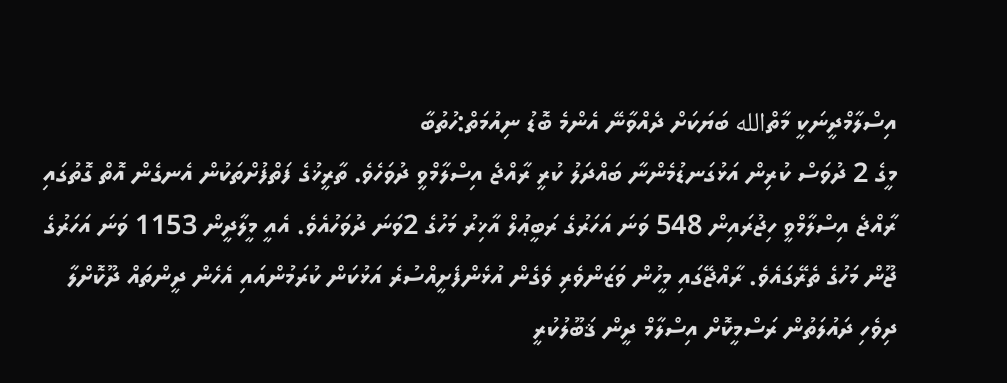އިސްލާމްދީނަކީ މާތްالله ބަޔަކަށް ދެއްވާނޭ އެންމެ ބޮޑު ނިއުމަތް:ހުތުބާ
މީގެ 2 ދުވަސް ކުރިން އަޅުގަނޑުމެންނާ ބައްދަލު ކުރީ ރާއްޖެ އިސްލާމްވީ ދުވަހެވެ. ތާރީޚުގެ ފަތްފުށްތަކުން އެނގެން އޮތް ގޮތުގައި ރާއްޖެ އިސްލާމްވީ ހިޖުރައިން 548 ވަނަ އަހަރުގެ ރަބީޢުލް އާޚިރު މަހުގެ 2ވަނަ ދުވަހުއެވެ. އެއީ މީލާދީން 1153 ވަނަ އަހަރުގެ ޖޫން މަހުގެ ތެރޭގައެވެ. ރާއްޖޭގައި މީހުން ވަޒަންވެރި ވެގެން އުޅެންފެށީއްސުރެ އަޅުކަން ކުރަމުންއައި އެހެން ދީންތައް ދޫކޮށްލާ ދިވެހި ދައުލަތުން ރަސްމީކޮށް އިސްލާމް ދީން ޤަބޫލުކުރީ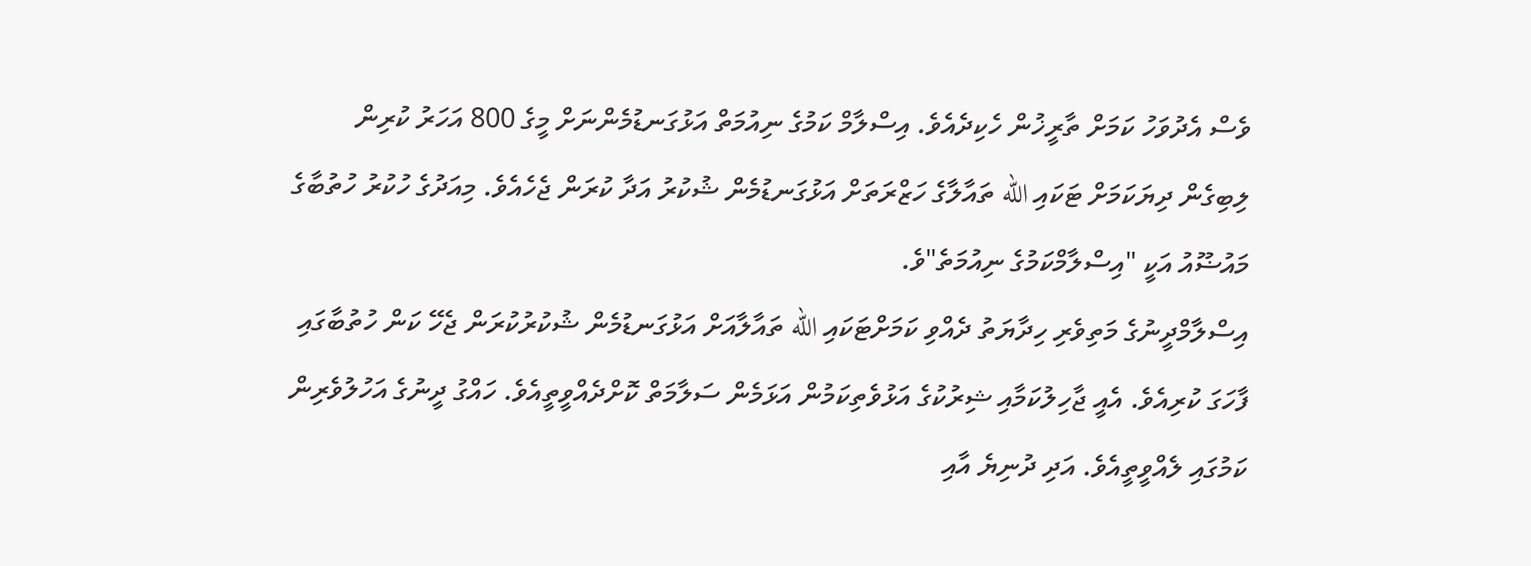ވެސް އެދުވަހު ކަމަށް ތާރީޚުން ހެކިދެއެވެ. އިސްލާމް ކަމުގެ ނިއުމަތް އަޅުގަނޑުމެންނަށް މީގެ 800 އަހަރު ކުރިން ލިބިގެން ދިޔަކަމަށް ޓަކައި الله ތައާލާގެ ހަޒްރަތަށް އަޅުގަނޑުމެން ޝުކުރު އަދާ ކުރަން ޖެހެއެވެ. މިއަދުގެ ހުކުރު ހުތުބާގެ މައުޟޫއު އަކީ "އިސްލާމްކަމުގެ ނިއުމަތެ"ވެ.
އިސްލާމްދީނުގެ މަތިވެރި ހިދާޔަތު ދެއްވި ކަމަށްޓަކައި الله ތައާލާއަށް އަޅުގަނޑުމެން ޝުކުރުކުރަން ޖެހޭ ކަން ހުތުބާގައި ފާހަގަ ކުރިއެވެ. އެއީ ޖާހިލުކަމާއި ޝިރުކުގެ އަޅުވެތިކަމުން އަޅަމެން ސަލާމަތް ކޮށްދެއްވީތީއެވެ. ހައްގު ދީނުގެ އަހުލުވެރިން ކަމުގައި ލެއްވީތީއެވެ. އަދި ދުނިޔެ އާއި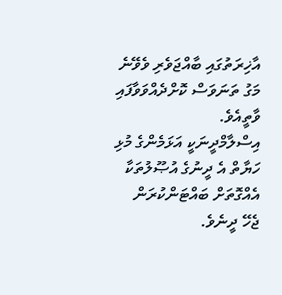އާޚިރަތުގައި ބާއްޖަވެރި ވެވޭނެ މަގު ތަނަވަސް ކޮށްދެއްވަވާފައި ވާތީއެވެ.
އިސްލާމްދީނަކީ އަޅަމެންގެ މުޅި ހަޔާތް އެ ދީނުގެ އުޞޫލުތަކާ އެއްގޮތަށް ބައްޓަންކުރަން ޖެހޭ ދީނެވެ.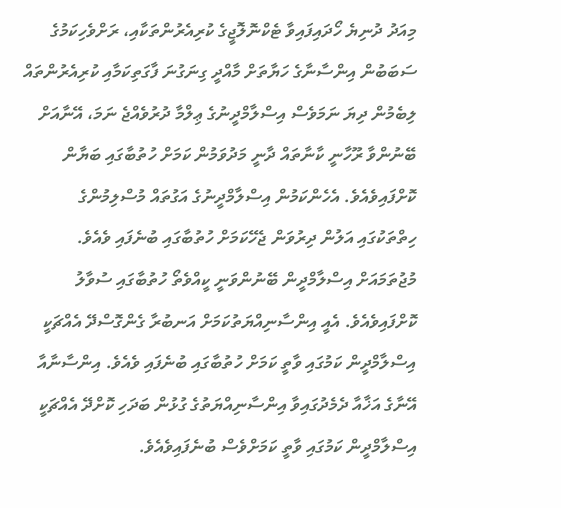މިއަދު ދުނިޔެ ހޯދައިފައިވާ ޓެކްނޮލޮޖީގެ ކުރިއެރުންތަކާއި، ރަށްވެހިކަމުގެ ސަބަބުން އިންސާނާގެ ހަޔާތަށް މާއްދީ ގިނަގުނަ ފާގަތިކަމާއި ކުރިއެރުންތައް ލިބެމުން ދިޔަ ނަމަވެސް އިސްލާމްދީނުގެ ޢިލްމާ ދުރުވެއްޖެ ނަމަ، އޭނާއަށް ބޭނުންވާ ރޫހާނީ ކާނާތައް ދާނީ މަދުވަމުން ކަމަށް ހުތުބާގައި ބަޔާން ކޮށްފައިވެއެވެ. އެހެންކަމުން އިސްލާމްދީނުގެ އަގުތައް މުސްލިމުންގެ ހިތްތަކުގައި އަލުން ދިރުވަން ޖެހޭކަމަށް ހުތުބާގައި ބުނެފައި ވެއެވެ.
މުޖުތަމައަށް އިސްލާމްދީން ބޭނުންވަނީ ކީއްވެތޯ ހުތުބާގައި ސުވާލު ކޮށްފައިވެއެވެ. އެއީ އިންސާނިއްޔަތުކަމަށް އަނބުރާ ގެންގޮސްދޭ އެއްޗަކީ އިސްލާމްދީން ކަމުގައި ވާތީ ކަމަށް ހުތުބާގައި ބުނެފައި ވެއެވެ. އިންސާނާއާ އޭނާގެ އަޚާއާ ދެމެދުގައިވާ އިންސާނިއްޔަތުގެ ގުޅުން ބަދަހި ކޮށްދޭ އެއްޗަކީ އިސްލާމްދީން ކަމުގައި ވާތީ ކަމަށްވެސް ބުނެފައިވެއެވެ.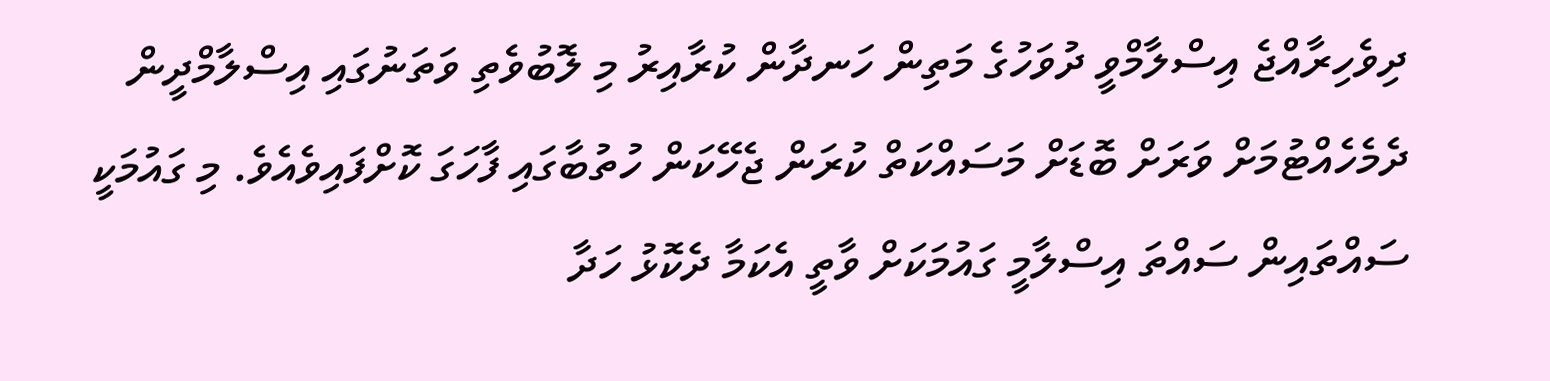ދިވެހިރާއްޖެ އިސްލާމްވީ ދުވަހުގެ މަތިން ހަނދާން ކުރާއިރު މި ލޮބުވެތި ވަތަނުގައި އިސްލާމްދީން ދެމެހެއްޓުމަށް ވަރަށް ބޮޑަށް މަސައްކަތް ކުރަން ޖެހޭކަން ހުތުބާގައި ފާހަގަ ކޮށްފައިވެއެވެ. މި ގައުމަކީ ސައްތައިން ސައްތަ އިސްލާމީ ގައުމަކަށް ވާތީ އެކަމާ ދެކޮޅު ހަދާ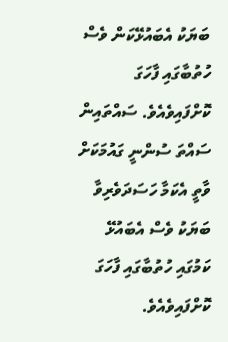ބަޔަކު އެބައުޅޭކަން ވެސް ހުތުބާގައި ފާހަގަ ކޮށްފައިވެއެވެ. ސައްތައިން ސައްތަ ސުންނީ ގައުމަކަށް ވާތީ އެކަމާ ހަސަދަވެރިވާ ބަޔަކު ވެސް އެބައުޅޭ ކަމުގައި ހުތުބާގައި ފާހަގަ ކޮށްފައިވެއެވެ.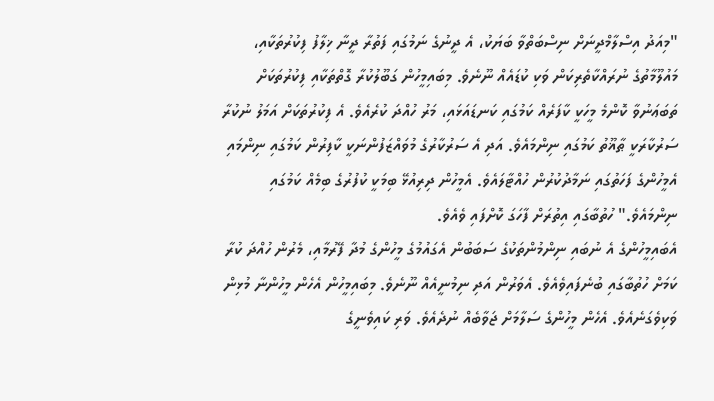"މިއަދު އިސްލާމްދީނަށް ނިސްބަތްވާ ބަޔަކު، އެ ދީނުގެ ނަމުގައި ފަތުރާ ދީނާ ޚިލާފު ފިކުރުތަކާއި، މައުލޫމާތުގެ ނުރައްކާތެރިކަން ވަކި ކުޑައެއް ނޫނެވެ. މިބައިމީހުން ގަބޫލުކުރާ ގޮތްތަކާއި ފިކުރުތަކަށް ތަބަޢަނުވާ ކޮންމެ މީހަކީ ކާފަރެއް ކަމުގައި ކަނޑައަޅައި، މަރު ހުއްދަ ކުރެއެވެ. އެ ފިކުރުތަކަށް އަމަލު ނުކުރާ ސަރުކާރަކީ ޠާޣޫތު ކަމުގައި ނިންމައެވެ. އަދި އެ ސަރުކާރުގެ މުވައްޒަފުންނަކީ ކާފިރުން ކަމުގައި ނިންމައި އެމީހުންގެ ފަހަތުގައި ނަމާދުކުރުން ހުއްޓާލައެވެ. އެމީހުން ދިރިއުޅޭ ބިމަކީ ކުފުރުގެ ބިމެއް ކަމުގައި ނިންމައެވެ." ހުތުބާގައި އިތުރަށް ފާހަގަ ކޮށްފައި ވެއެވެ.
އެބައިމީހުންގެ އެ ނުބައި ނިންމުންތަކުގެ ސަބަބުން އެގައުމުގެ މީހުންގެ މުދާ ފޭރުމާއި، މެރުން ހުއްދަ ކުރާ ކަމަށް ހުތުބާގައި ބުނެފައިވެއެވެ. އެވަރުން އަދި ނިމުނީއެއް ނޫނެވެ. މިބައިމީހުން އެހެން މީހުންނާ މުޅިން ވަކިވެގަނެއެވެ. އެހެން މީހުންގެ ސަލާމަށް ޖަވާބެއް ނުދެއެވެ. ވަރި ކައިވެނީގެ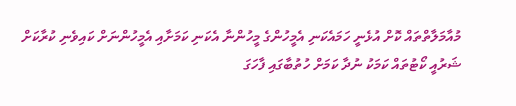މުއާމަލާތްތައް ކޮށް އުޅެނީ ހަމައެކަނި އެމީހުންގެ މީހުންނާ އެކަނި ކަމަށާއި އެމީހުންނަށް ކައިވެނި ކުރާކަށް ޝަރުއީ ކޯޓުތައް ކަމަކު ނުދާ ކަމަށް ހުތުބާގައި ފާހަގަ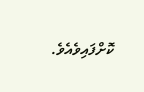ކޮށްފައިވެއެވެ.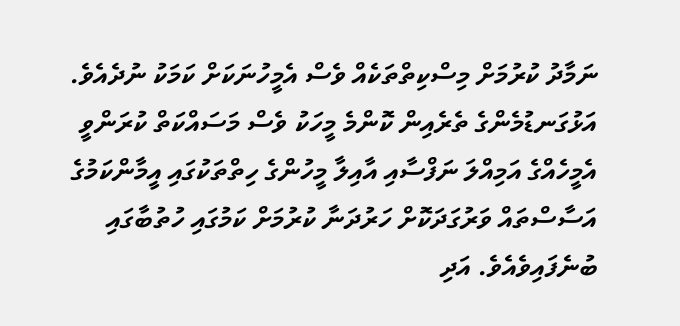ނަމާދު ކުރުމަށް މިސްކިތްތަކެއް ވެސް އެމީހުނަކަށް ކަމަކު ނުދެއެވެ.
އަޅުގަނޑުމެންގެ ތެރެއިން ކޮންމެ މީހަކު ވެސް މަސައްކަތް ކުރަންވީ އެމީހެއްގެ އަމިއްލަ ނަފްސާއި އާއިލާ މީހުންގެ ހިތްތަކުގައި އީމާންކަމުގެ އަސާސްތައް ވަރުގަދަކޮށް ހަރުދަނާ ކުރުމަށް ކަމުގައި ހުތުބާގައި ބުނެފައިވެއެވެ. އަދި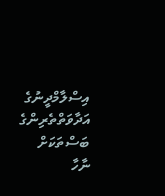އިސްލާމްދީނުގެ އަދާވަތްތެރިންގެ ބަސްތަކަށް ނާހާ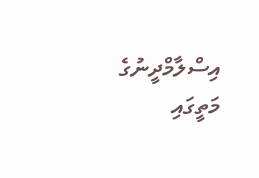އިސްލާމްދީނުގެ މަތީގައި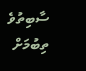ސާބިތުވެ ތިބުމަށް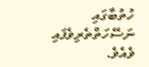ހުތުބާގައި ނަސޭހަތްތެރިވެފައި ވެއެވެ.